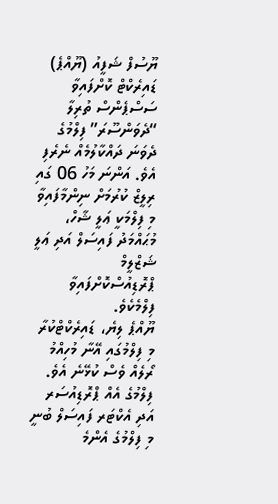ޔޫސުފް ޝަފީއު (ޔޫއްޕެ) ޑައިރެކްޓް ކޮށްފައިވާ ސަސްޕެންސް ތުރިލާ “ދެވަންސޫރަ” ފިލްމުގެ ދެވަނަ ދައްކާލުމެއް ނެރެފި އެވެ. އަންނަ މަހު 06 ގައި ރިލީޒް ކުރުމަށް ނިންމާފައިވާ މި ފިލްމަކީ ޢަލީ ޝާހް، މުޙައްމަދު ފައިސަލް އަދި ޢަލީ ޝަޒްލީމް ޕްރޮޑިއުސްކޮށްފައިވާ ފިލްމެކެވެ.
ޔޫއްޕެ ލިޔެ، ޑައިރެކްޓްކުރާ މި ފިލްމުގައި އޭނާ މުހިއްމު ރޯލެއް ވެސް ކުޅޭނެ އެވެ. ފިލްމުގެ އެއް ޕްރޮޑިއުސަރ އަދި އެކްޓަރ ފައިސަލް ބުނީ މި ފިލްމުގެ އެންމެ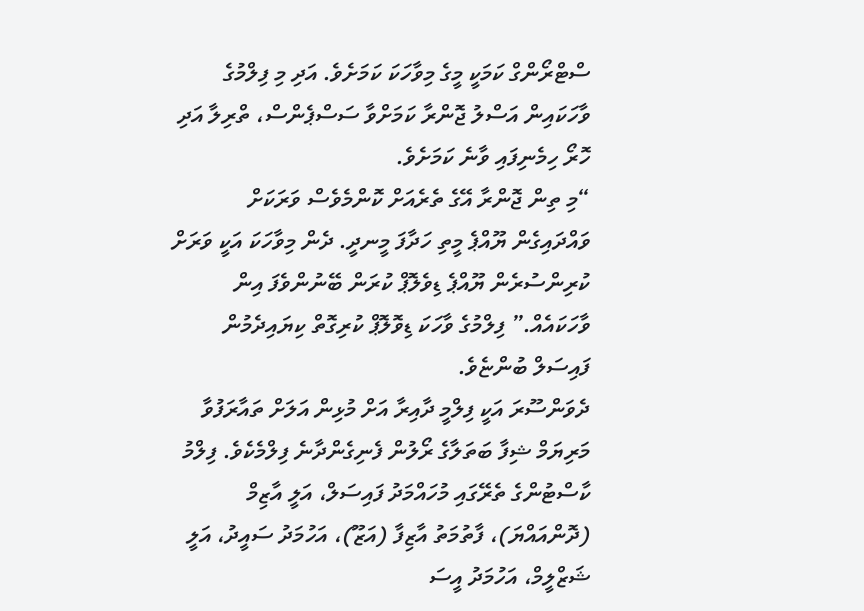ސްޓްރޯންގް ކަމަކީ މީގެ މިވާހަކަ ކަމަށެވެ. އަދި މި ފިލްމުގެ ވާހަކައިން އަސްލު ޖޮންރާ ކަމަށްވާ ސަސްޕެންސް، ތްރިލާ އަދި ހޮރޯ ހިމެނިފައި ވާނެ ކަމަށެވެ.
“މި ތިން ޖޮންރާ އޭގެ ތެރެއަށް ކޮންމެވެސް ވަރަކަށް ވައްދައިގެން ޔޫއްޕެ މީތި ހަދާފަ މީނދީ. ދެން މިވާހަކަ އަކީ ވަރަށް ކުރިންސުރެން ޔޫއްޕެ ޑިވެލޮޕް ކުރަން ބޭނުންވެފަ އިން ވާހަކައެއް.” ފިލްމުގެ ވާހަކަ ޑިވޮލޮޕް ކުރިގޮތް ކިޔައިދެމުން ފައިސަލް ބުންޏެވެ.
ދެވަންސޫރަ އަކީ ފިލްމީ ދާއިރާ އަށް މުޅިން އަލަށް ތައާރަފުވާ މަރިޔަމް ޝިފާ ބަތަލާގެ ރޯލުން ފެނިގެންދާނެ ފިލްމެކެވެ. ފިލްމު ކާސްޓުންގެ ތެރޭގައި މުހައްމަދު ފައިސަލް، އަލީ އާޒިމް (ދޮންއައްޔަ)، ފާތުމަތު އާޒިފާ (އަޒޫ)، އަހުމަދު ސައީދު، އަލީ ޝަޒްލީމް، އަހުމަދު އީސަ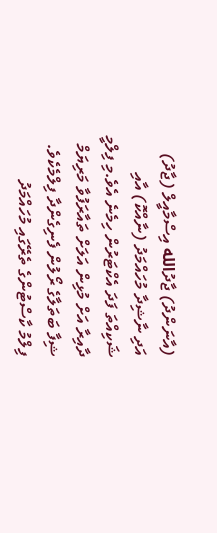(އާނަންދު) ޖާދުالله އިސްމާއީލް (ޖާދު) އަދި ނާޝިދާ މުހައްމަދު (ނާއްކޮ) އާއި ޝަކިއްތަ ފަދަ އެކްޓަރުން ހިމެނެ އެވެ.މި ފިލްމީ ދާއިރާ އަށް މުޅިން އަލަށް ތައާރަފުވާ މަރިޔަމް ޝިފާ ބަތަލާގެ ރޯލުން ފެނިގެންދާ ފިލްމެކެވެ. ފިލްމު ކާސްޓުންގެ ތެރޭގައި މުހައްމަދު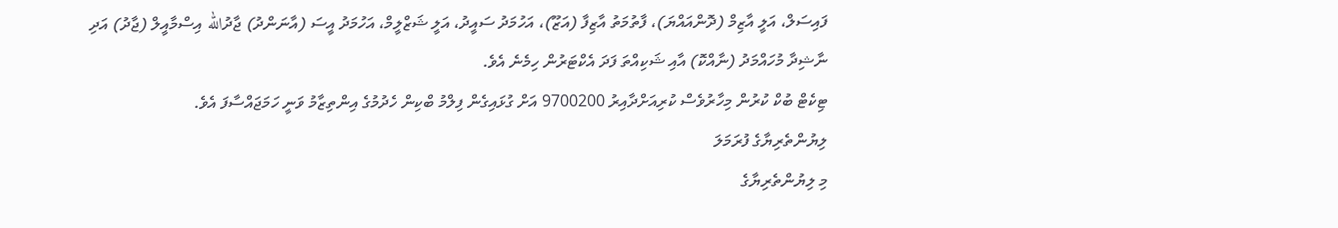ފައިސަލް، އަލީ އާޒިމް (ދޮންއައްޔަ)، ފާތުމަތު އާޒިފާ (އަޒޫ)، އަހުމަދު ސައީދު، އަލީ ޝަޒްލީމް، އަހުމަދު އީސަ (އާނަންދު) ޖާދުالله އިސްމާއީލް (ޖާދު) އަދި ނާޝިދާ މުހައްމަދު (ނާއްކޮ) އާއި ޝަކިއްތަ ފަދަ އެކްޓަރުން ހިމެނެ އެވެ.
ޓިކެޓް ބުކް ކުރުން މިހާރުވެސް ކުރިއަށްދާއިރު 9700200 އަށް ގުޅައިގެން ފިލްމު ބްކިން ހެދުމުގެ އިންތިޒާމު ވަނީ ހަމަޖައްސާފަ އެވެ.
ލިޔުންތެރިޔާގެ ފުރަމަލަ
މި ލިޔުންތެރިޔާގެ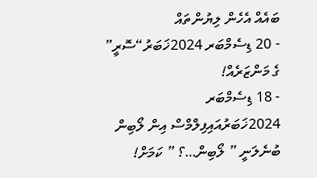ބައެއް އެހެން ލިޔުންތައް
- 20 ޑިސެމްބަރ 2024ޚަބަރު“ސޮރީ” ގެ މަންޒަރެއް!
- 18 ޑިސެމްބަރ 2024ޚަބަރުއައިފިލްމްސް އިން ލޯބިން ބުނެލަނީ ” ލޯބިން…؟ ” ކަމަށް!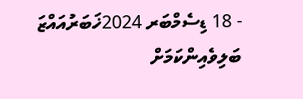- 18 ޑިސެމްބަރ 2024ޚަބަރުއައްޒަ ބަލިވެއިންކަމަށް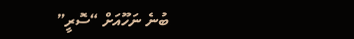ބުނެ ނަހޫއަށް “ސޮރީ”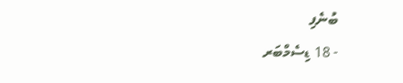ބުނެފި
- 18 ޑިސެމްބަރ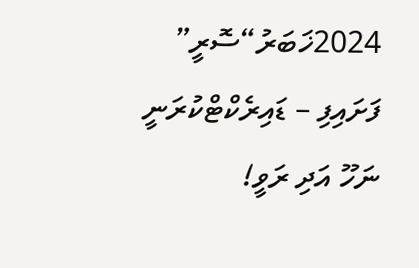2024ޚަބަރު“ސޮރީ” ފަށައިފި – ޑައިރެކްޓްކުރަނީ ނަހޫ އަދި ރަވީ!